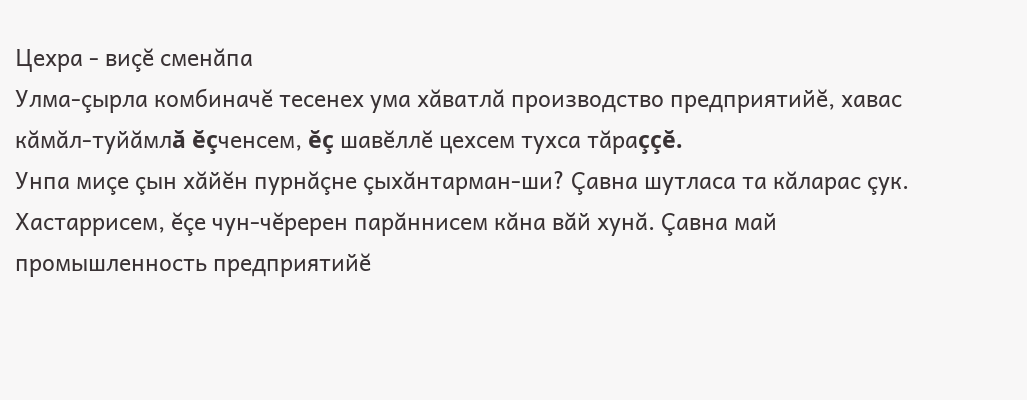Цехра - виçĕ сменăпа
Улма-çырла комбиначĕ тесенех ума хăватлă производство предприятийĕ, хавас кăмăл-туйăмлă ĕçченсем, ĕç шавĕллĕ цехсем тухса тăраççĕ.
Унпа миçе çын хăйĕн пурнăçне çыхăнтарман-ши? Çавна шутласа та кăларас çук. Хастаррисем, ĕçе чун-чĕререн парăннисем кăна вăй хунă. Çавна май промышленность предприятийĕ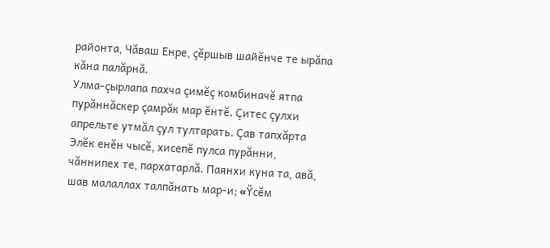районта, Чăваш Енре, çĕршыв шайĕнче те ырăпа кăна палăрнă.
Улма-çырлапа пахча çимĕç комбиначĕ ятпа пурăннăскер çамрăк мар ĕнтĕ. Çитес çулхи апрельте утмăл çул тултарать. Çав тапхăрта Элĕк енĕн чысĕ, хисепĕ пулса пурăнни, чăннипех те, пархатарлă. Паянхи куна та, авă, шав малаллах талпăнать мар-и; «Ÿсĕм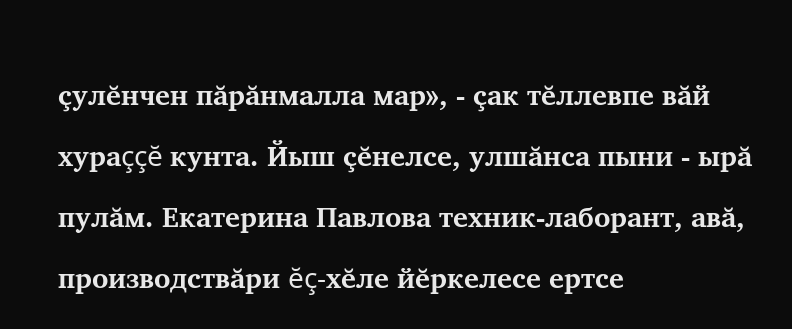çулĕнчен пăрăнмалла мар», - çак тĕллевпе вăй хураççĕ кунта. Йыш çĕнелсе, улшăнса пыни - ырă пулăм. Екатерина Павлова техник-лаборант, авă, производствăри ĕç-хĕле йĕркелесе ертсе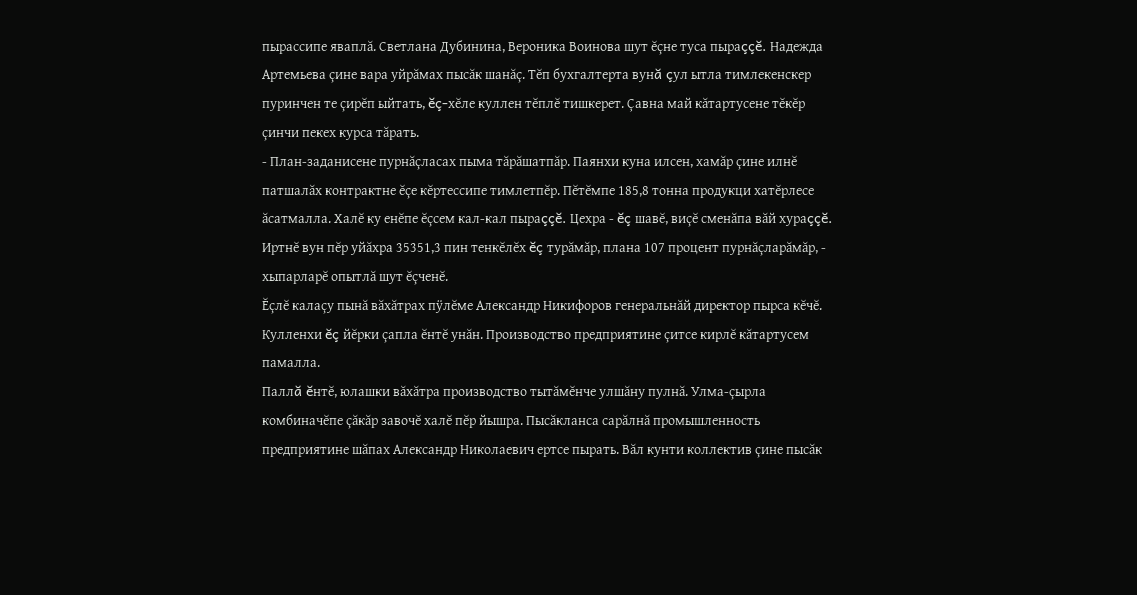пырассипе яваплă. Светлана Дубинина, Вероника Воинова шут ĕçне туса пыраççĕ. Надежда Артемьева çине вара уйрăмах пысăк шанăç. Тĕп бухгалтерта вунă çул ытла тимлекенскер пуринчен те çирĕп ыйтать, ĕç-хĕле куллен тĕплĕ тишкерет. Çавна май кăтартусене тĕкĕр çинчи пекех курса тăрать.
- План-заданисене пурнăçласах пыма тăрăшатпăр. Паянхи куна илсен, хамăр çине илнĕ патшалăх контрактне ĕçе кĕртессипе тимлетпĕр. Пĕтĕмпе 185,8 тонна продукци хатĕрлесе ăсатмалла. Халĕ ку енĕпе ĕçсем кал-кал пыраççĕ. Цехра - ĕç шавĕ, виçĕ сменăпа вăй хураççĕ. Иртнĕ вун пĕр уйăхра 35351,3 пин тенкĕлĕх ĕç турăмăр, плана 107 процент пурнăçларăмăр, - хыпарларĕ опытлă шут ĕçченĕ.
Ĕçлĕ калаçу пынă вăхăтрах пÿлĕме Александр Никифоров генеральнăй директор пырса кĕчĕ. Кулленхи ĕç йĕрки çапла ĕнтĕ унăн. Производство предприятине çитсе кирлĕ кăтартусем памалла.
Паллă ĕнтĕ, юлашки вăхăтра производство тытăмĕнче улшăну пулнă. Улма-çырла комбиначĕпе çăкăр завочĕ халĕ пĕр йышра. Пысăкланса сарăлнă промышленность предприятине шăпах Александр Николаевич ертсе пырать. Вăл кунти коллектив çине пысăк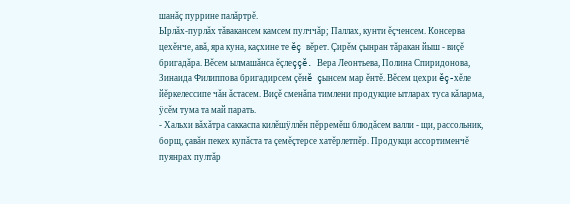шанăç пуррине палăртрĕ.
Ырлăх-пурлăх тăвакансем камсем пулччăр; Паллах, кунти ĕçченсем. Консерва цехĕнче, авă, яра куна, каçхине те ĕç вĕрет. Çирĕм çынран тăракан йыш - виçĕ бригадăра. Вĕсем ылмашăнса ĕçлеççĕ. Вера Леонтьева, Полина Спиридонова, Зинаида Филиппова бригадирсем çĕнĕ çынсем мар ĕнтĕ. Вĕсем цехри ĕç-хĕле йĕркелессипе чăн ăстасем. Виçĕ сменăпа тимлени продукцие ытларах туса кăларма, ÿсĕм тума та май парать.
- Хальхи вăхăтра саккаспа килĕшÿллĕн пĕрремĕш блюдăсем валли - щи, рассольник, борщ, çавăн пекех купăста та çемĕçтерсе хатĕрлетпĕр. Продукци ассортименчĕ пуянрах пултăр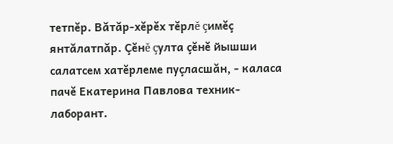тетпĕр. Вăтăр-хĕрĕх тĕрлĕ çимĕç янтăлатпăр. Çĕнĕ çулта çĕнĕ йышши салатсем хатĕрлеме пуçласшăн, - каласа пачĕ Екатерина Павлова техник-лаборант.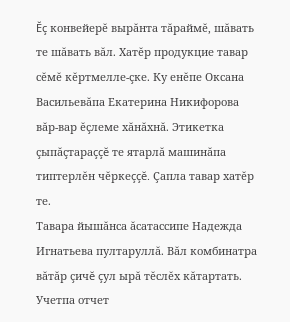Ĕç конвейерĕ вырăнта тăраймĕ, шăвать те шăвать вăл. Хатĕр продукцие тавар сĕмĕ кĕртмелле-çке. Ку енĕпе Оксана Васильевăпа Екатерина Никифорова вăр-вар ĕçлеме хăнăхнă. Этикетка çыпăçтараççĕ те ятарлă машинăпа типтерлĕн чĕркеççĕ. Çапла тавар хатĕр те.
Тавара йышăнса ăсатассипе Надежда Игнатьева пултаруллă. Вăл комбинатра вăтăр çичĕ çул ырă тĕслĕх кăтартать. Учетпа отчет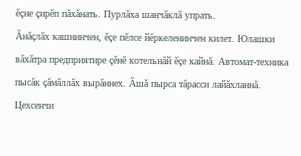ĕçне çирĕп пăхăнать. Пурлăха шанчăклă упрать.
Ăнăçлăх кашнинчен, ĕçе пĕлсе йĕркеленинчен килет. Юлашки вăхăтра предприятире çĕнĕ котельнăй ĕçе кайнă. Автомат-техника пысăк çăмăллăх вырăннех. Ăшă пырса тăрасси лайăхланнă. Цехсенчи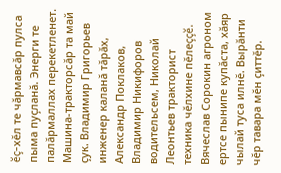ĕç-хĕл те чăрмавсăр пулса пыма пуçланă. Энерги те палăрмаллах перекетленет. Машина-тракторсăр та май çук. Владимир Григорьев инженер каланă тăрăх, Александр Поклаков, Владимир Никифоров водительсем, Николай Леонтьев тракторист техника чĕлхине пĕлеççĕ. Вячеслав Сорокин агроном ертсе пынипе купăста, хăяр чылай туса илнĕ. Вырăнти чĕр тавара мĕн çиттĕр.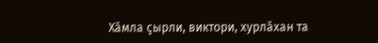Хăмла çырли, виктори, хурлăхан та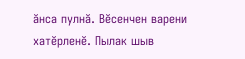ăнса пулнă. Вĕсенчен варени хатĕрленĕ. Пылак шыв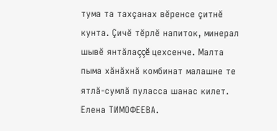тума та тахçанах вĕренсе çитнĕ кунта. Çичĕ тĕрлĕ напиток, минерал шывĕ янтăлаççĕ цехсенче. Малта пыма хăнăхнă комбинат малашне те ятлă-сумлă пуласса шанас килет.
Елена ТИМОФЕЕВА.